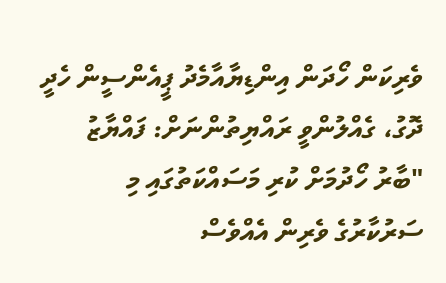ވެރިކަން ހޯދަން އިންޑިޔާއާމެދު ޕީއެންސީން ހެދީ ދޮގު، ގެއްލުންވީ ރައްޔިތުންނަށް: ފައްޔާޒު
"ބާރު ހޯދުމަށް ކުރި މަސައްކަތުގައި މި ސަރުކާރުގެ ވެރިން އެއްވެސް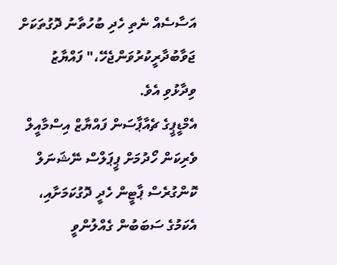އަސާސެއް ނެތި ހެދި ބުހުތާނު ދޮގުތަކަށް ޖަވާބުދާރީކުރުވަންޖެހޭ،" ފައްޔާޒު ވިދާޅުވި އެވެ.
އެމްޑީޕީގެ ޗެއާޕާސަން ފައްޔާޒް އިސްމާއީލް
ވެރިކަން ހޯދުމަށް ޕީޕަލްސް ނޭޝަނަލް ކޮންގުރެސް ޕާޓީން ހެދީ ދޮގުކަމަށާއި، އެކަމުގެ ސަބަބުން ގެއްލުންވީ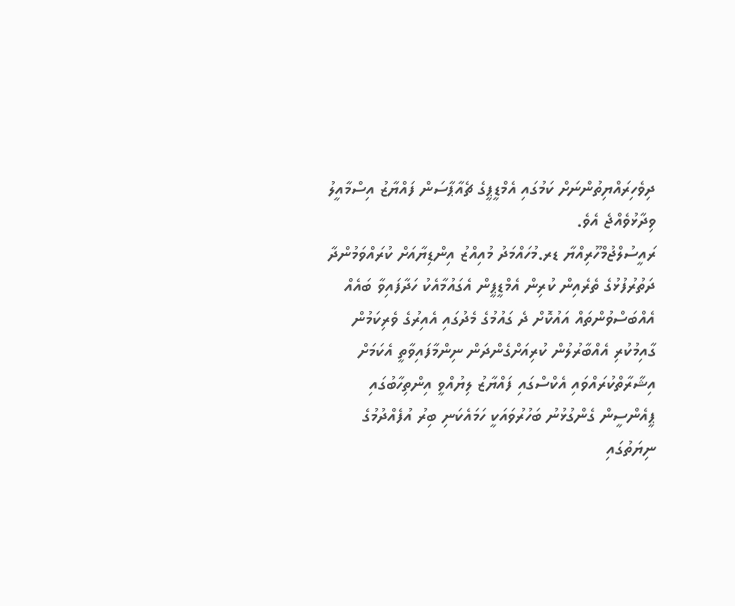ދިވެހިރައްޔިތުންނަށް ކަމުގައި އެމްޑީޕީގެ ޗެއާޕާސަން ފައްޔާޒު އިސްމާއީލު ވިދާޅުވެއްޖެ އެވެ.
ރައީސުލްޖުމްހޫރިއްޔާ ޑރ.މުހައްމަދު މުއިއްޒު އިންޑިޔާއަށް ކުރައްވަމުންދާ ދަތުރުފުޅުގެ ތެރެއިން ކުރިން އެމްޑީޕީން އެގައުމާއެކު ހަދާފައިވާ ބައެއް އެއްބަސްވުންތައް އައުކޮށް ދެ ގައުމުގެ މެދުގައި އެއިރުގެ ވެރިކަމުން ގާއިމުކުރި އެއްބާރުލުން ކުރިއަށްގެންދަން ނިންމާފައިވާތީ އެކަމަށް އިޝާރާތްކުރައްވައި އެކްސްގައި ފައްޔާޒު ލިޔުއްވީ އިންތިހާބުގައި ޕީއެންސީން ގެންގުޅުނު ބަހުރުވައަކީ ހަމައެކަނި ބިރު އުފެއްދުމުގެ ނިޔަތުގައި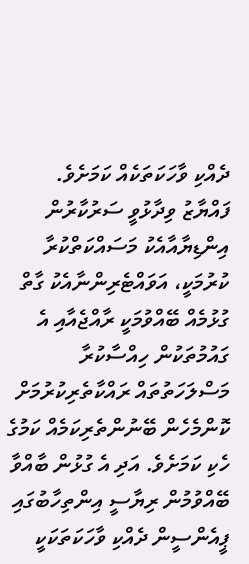ދެއްކި ވާހަކަތަކެއް ކަމަށެވެ.
ފައްޔާޒު ވިދާޅުވީ ސަރުކާރުން އިންޑިޔާއާއެކު މަސައްކަތްކުރާ ކުރުމަކީ، އަވައްޓެރިންނާއެކު ގާތް ގުޅުމެއް ބޭއްވުމަކީ ރާއްޖެއާއި އެ ގައުމުތަކުން ހިއްސާކުރާ މަސްލަހަތުތައް ރައްކާތެރިކުރުމަށް ކޮންމެހެން ބޭނުންތެރިކަމެއް ކަމުގެ ހެކި ކަމަށެވެ. އަދި އެ ގުޅުން ބާއްވާ ބޭއްވުމުން ރިޔާސީ އިންތިހާބުގައި ޕީއެންސީން ދެއްކި ވާހަކަތަކަކީ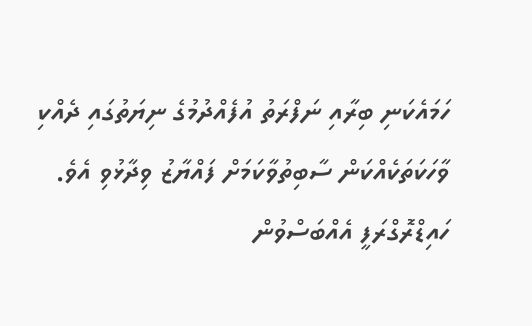ހަމައެކަނި ބިރާއި ނަފްރަތު އުފެއްދުމުގެ ނިޔަތުގައި ދެއްކި ވާހަކަތަކެއްކަން ސާބިތުވާކަމަށް ފައްޔާޒު ވިދާޅުވި އެވެ.
ހައިޑްރޮގްރަފީ އެއްބަސްވުން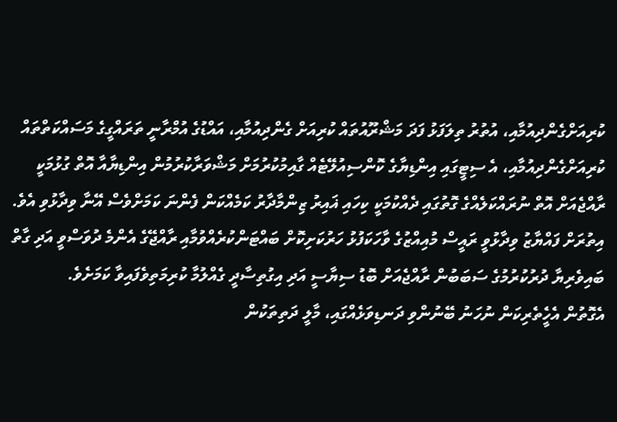ކުރިއަށްގެންދިއުމާއި، އުތުރު ތިލަފަޅު ފަދަ މަޝްރޫއުތައް ކުރިއަށް ގެންދިއުމާއި، އައްޑުގެ އުމްރާނީ ތަރައްގީގެ މަސައްކަތްތައް ކުރިއަށްގެންދިއުމާއި، އެ ސިޓީގައި އިންޑިޔާގެ ކޮންސިއުލޭޓެއް ގާއިމުކުރުމަށް މަޝްވަރާކުރުމުން އިންޑިޔާއާ އޮތް ގުޅުމަކީ ރާއްޖެއަށް އޮތް ނުރައްކަލެއްގެ ގޮތުގައި ދެއްކުމަކީ ކިހައި ޣައިރު ޒިންމާދާރު ކަމެއްކަން ފެންނަ ކަމަށްވެސް އޭނާ ވިދާޅުވި އެވެ.
އިތުރަށް ފައްޔާޒު ވިދާޅުވީ ރައީސް މުއިއްޒުގެ ވާހަކަފުޅު ހަރުކަށިކޮށް ބައްޓަންކުރެއްވުމާއި ރާއްޖޭގެ އެންމެ ދުވަސްވީ އަދި ގާތް ބައިވެރިޔާ ދުރުކުރުމުގެ ސަބަބުން ރާއްޖެއަށް ބޮޑު ސިޔާސީ އަދި އިގުތިސާދީ ގެއްލުމާ ކުރިމަތިވެފައިވާ ކަމަށެވެ.
އެގޮތުން އެހެީތެރިކަން ނުހަނު ބޭނުންވި ދަނޑިވަޅެއްގައި، މާލީ ދަތިތަކުން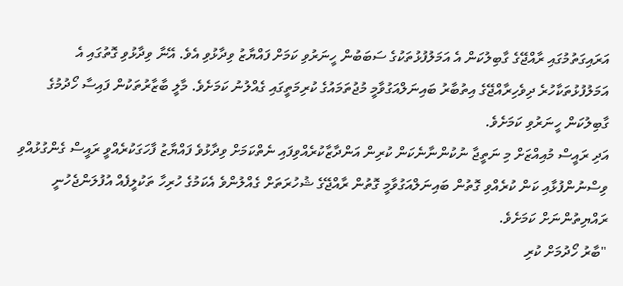އަރައިގަތުމުގައި ރާއްޖޭގެ ގާބިލުކަން އެ އަމަލުފުޅުތަކުގެ ސަބަބުން ހީނަރުވި ކަމަށް ފައްޔާޒު ވިދާޅުވި އެވެ. އޭނާ ވިދާޅުވި ގޮތުގައި އެ އަމަލުފުޅުތަކާހުރެ ދިވެހިރާއްޖޭގެ އިތުބާރު ބައިނަލްއަގުވާމީ މުޖުތަމައުގެ ކުރިމަތީގައި ގެއްލުނު ކަމަށެވެ. މާލީ ބާޒާރުތަކުން ފައިސާ ހޯދުމުގެ ގާބިލުކަން ހީނަރުވި ކަމަށެވެ.
އަދި ރައީސް މުއިއްޒަށް މި ނަތީޖާ ނުކުންނާނެކަން ކުރިން އަންދާޒާކުރެއްވިފައި ނެތްކަމަށް ވިދާޅުވެ ފައްޔާޒު ފާހަގަކުރެއްވީ ރައީސް ގެންގުޅުއްވި ވިސްނުންފުޅާއި ކަން ކުރެއްވި ގޮތުން ބައިނަލްއަގުވާމީ ގޮތުން ރާއްޖޭގެ ޝުހުރަތަށް ގެއްލުންވެ އެކަމުގެ ހުރިހާ ތަކުލީފެއް އުފުލަންޖެހުނީ ރައްޔިތުންނަށް ކަމަށެވެ.
"ބާރު ހޯދުމަށް ކުރި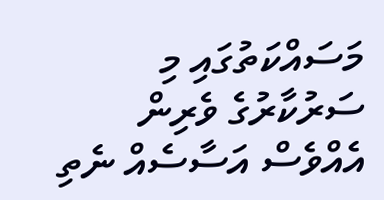މަސައްކަތުގައި މި ސަރުކާރުގެ ވެރިން އެއްވެސް އަސާސެއް ނެތި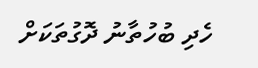ހެދި ބުހުތާނު ދޮގުތަކަށް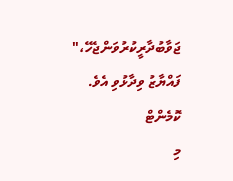ޖަވާބުދާރީކުރުވަންޖެހޭ،" ފައްޔާޒު ވިދާޅުވި އެވެ.
ކޮމެންޓް
މި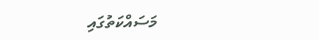މަސައްކަތުގައި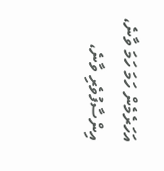އަހަރެމެން ހަމަ ހަމަ ވާނެ، އިންސާފުވެރި ވާނެ،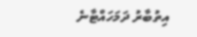އިތުބާރު ދަމަހައްޓާނެ